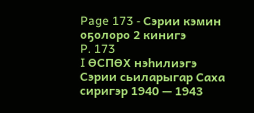Page 173 - Сэрии кэмин оҕолоро 2 кинигэ
P. 173
I ӨСПӨХ нэһилиэгэ
Сэрии сьиларыгар Саха сиригэр 1940 — 1943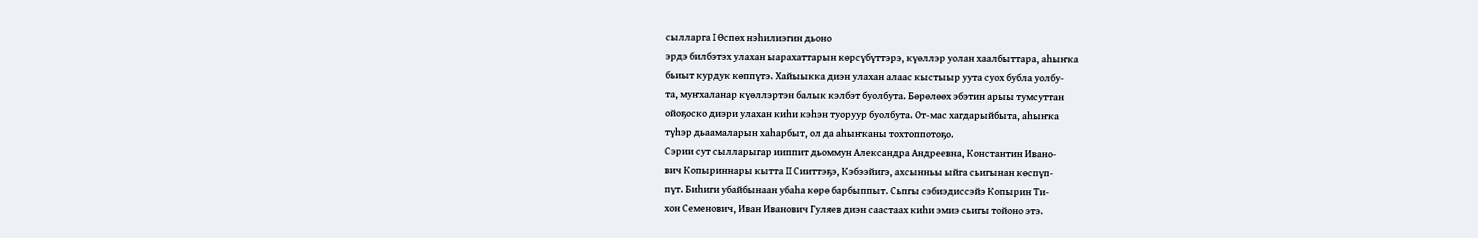сылларга I Өспөх нэһилиэгин дьоно
эрдэ билбэтэх улахан ыарахаттарын көрсүбүттэрэ, күөллэр уолан хаалбыттара, аһыҥка
бьиыт курдук көппүтэ. Хайыыкка диэн улахан алаас кыстыыр уута суох бубла уолбу-
та, муҥхаланар күөллэртэн балык кэлбэт буолбута. Бөрөлөөх эбэтин арыы тумсуттан
ойоҕоско диэри улахан киһи кэһэн туоруур буолбута. От-мас хагдарыйбыта, аһыҥка
түһэр дьаамаларын хаһарбыт, ол да аһыҥканы тохтоппотоҕо.
Сэрии сут сылларыгар ииппит дьоммун Александра Андреевна, Константин Ивано-
вич Копыриннары кытта II Сииттэҕэ, Кэбээйигэ, ахсынньы ыйга сьигынан көспүп-
пүт. Биһиги убайбынаан убаһа көрө барбыппыт. Сьпгы сэбиэдиссэйэ Копырин Ти-
хон Семенович, Иван Иванович Гуляев диэн саастаах киһи эмиэ сьигы тойоно этэ.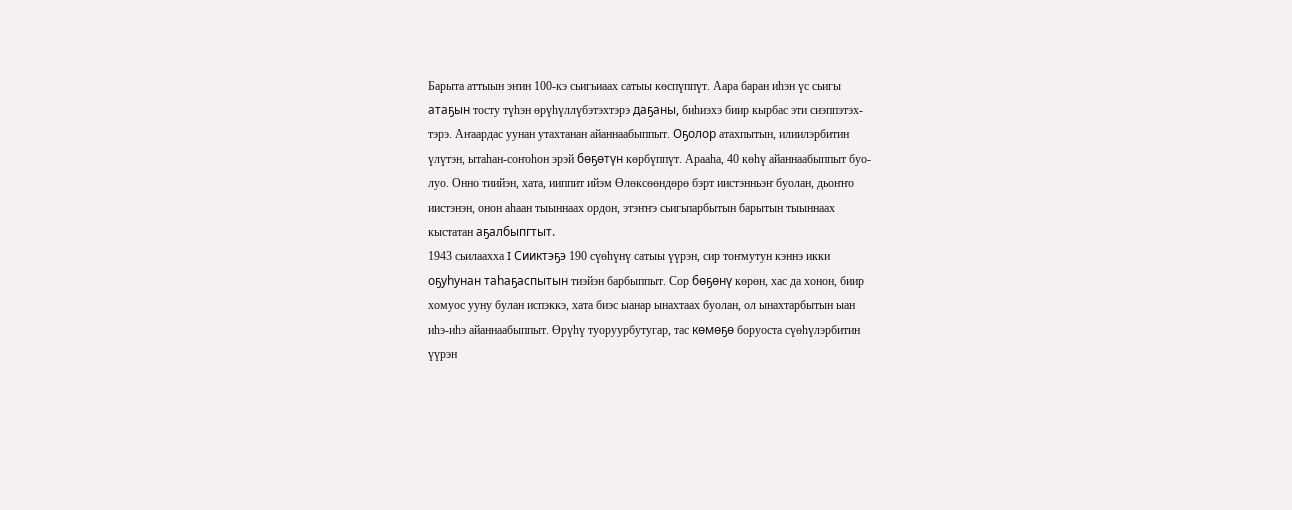Барыта аттыын эҥин 100-кэ сьигьиаах сатыы көспүппүт. Аара баран иһэн үс сьигы
атаҕын тосту түһэн өрүһүллүбэтэхтэрэ даҕаны, биһиэхэ биир кырбас эти сиэппэтэх-
тэрэ. Аҥаардас уунан утахтанан айаннаабыппыт. Оҕолор атахпытын, илиилэрбитин
үлүтэн, ытаһан-соҥоһон эрэй бөҕөтүн көрбүппүт. Арааһа, 40 көһү айаннаабыппыт буо-
луо. Онно тиийэн, хата, ииппит ийэм Өлөксөөндөрө бэрт иистэнньэҥ буолан, дьоҥҥо
иистэнэн, онон аһаан тыыннаах ордон, этэҥҥэ сьигьпарбытын барытын тыыннаах
кыстатан аҕалбыпгтыт.
1943 сьилаахха I Сииктэҕэ 190 сүөһүнү сатыы үүрэн, сир тоҥмутун кэннэ икки
оҕуһунан таһаҕаспытын тиэйэн барбыппыт. Сор бөҕөнү көрөн, хас да хонон, биир
хомуос ууну булан испэккэ, хата биэс ыанар ынахтаах буолан, ол ынахтарбытын ыан
иһэ-иһэ айаннаабыппыт. Өрүһү туоруурбутугар, тас көмөҕө боруоста сүөһүлэрбитин
үүрэн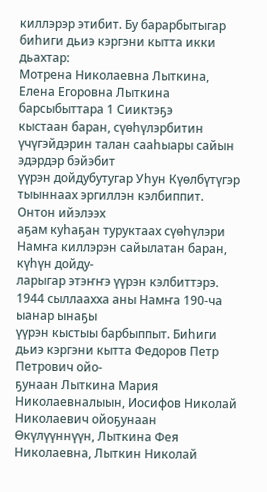киллэрэр этибит. Бу барарбытыгар биһиги дьиэ кэргэни кытта икки дьахтар:
Мотрена Николаевна Лыткина, Елена Егоровна Лыткина барсыбыттара 1 Сииктэҕэ
кыстаан баран, сүөһүлэрбитин үчүгэйдэрин талан сааһыары сайын эдэрдэр бэйэбит
үүрэн дойдубутугар Уһун Күөлбүтүгэр тыыннаах эргиллэн кэлбиппит. Онтон ийэлээх
аҕам куһаҕан туруктаах сүөһүлэри Намҥа киллэрэн сайылатан баран, күһүн дойду-
ларыгар этэҥҥэ үүрэн кэлбиттэрэ. 1944 сыллаахха аны Намҥа 190-ча ыанар ынаҕы
үүрэн кыстыы барбыппыт. Биһиги дьиэ кэргэни кытта Федоров Петр Петрович ойо-
ҕунаан Лыткина Мария Николаевналыын, Иосифов Николай Николаевич ойоҕунаан
Өкүлүүннүүн, Лыткина Фея Николаевна, Лыткин Николай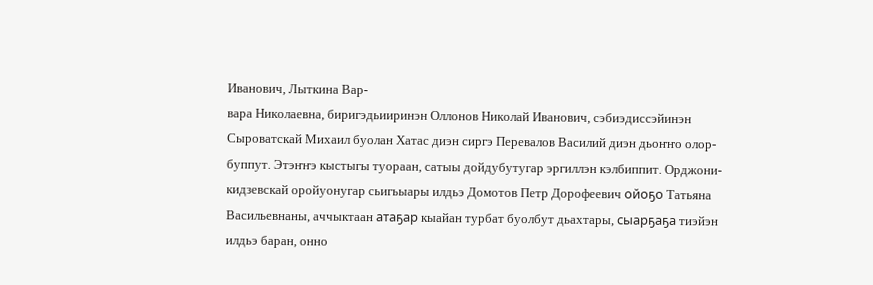Иванович, Лыткина Вар-
вара Николаевна, биригэдьииринэн Оллонов Николай Иванович, сэбиэдиссэйинэн
Сыроватскай Михаил буолан Хатас диэн сиргэ Перевалов Василий диэн дьоҥҥо олор-
буппут. Этэҥҥэ кыстыгы туораан, сатыы дойдубутугар эргиллэн кэлбиппит. Орджони-
кидзевскай оройуонугар сьигьыары илдьэ Домотов Петр Дорофеевич ойоҕо Татьяна
Васильевнаны, аччыктаан атаҕар кыайан турбат буолбут дьахтары, сыарҕаҕа тиэйэн
илдьэ баран, онно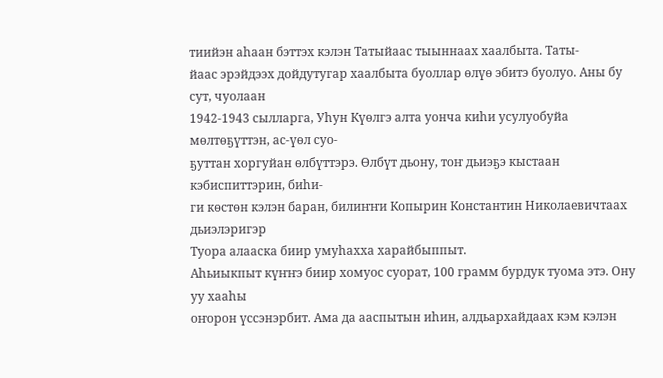тиийэн аһаан бэттэх кэлэн Татыйаас тыыннаах хаалбыта. Таты-
йаас эрэйдээх дойдутугар хаалбыта буоллар өлүө эбитэ буолуо. Аны бу сут, чуолаан
1942-1943 сылларга, Уһун Күөлгэ алта уонча киһи усулуобуйа мөлтөҕүттэн, ас-үөл суо-
ҕуттан хоргуйан өлбүттэрэ. Өлбүт дьону, тоҥ дьиэҕэ кыстаан кэбиспиттэрин, биһи-
ги көстөн кэлэн баран, билиҥҥи Копырин Константин Николаевичтаах дьиэлэригэр
Туора алааска биир умуһахха харайбыппыт.
Аһьиыкпыт күҥҥэ биир хомуос суорат, 100 грамм бурдук туома этэ. Ону уу хааһы
оҥорон үссэнэрбит. Ама да ааспытын иһин, алдьархайдаах кэм кэлэн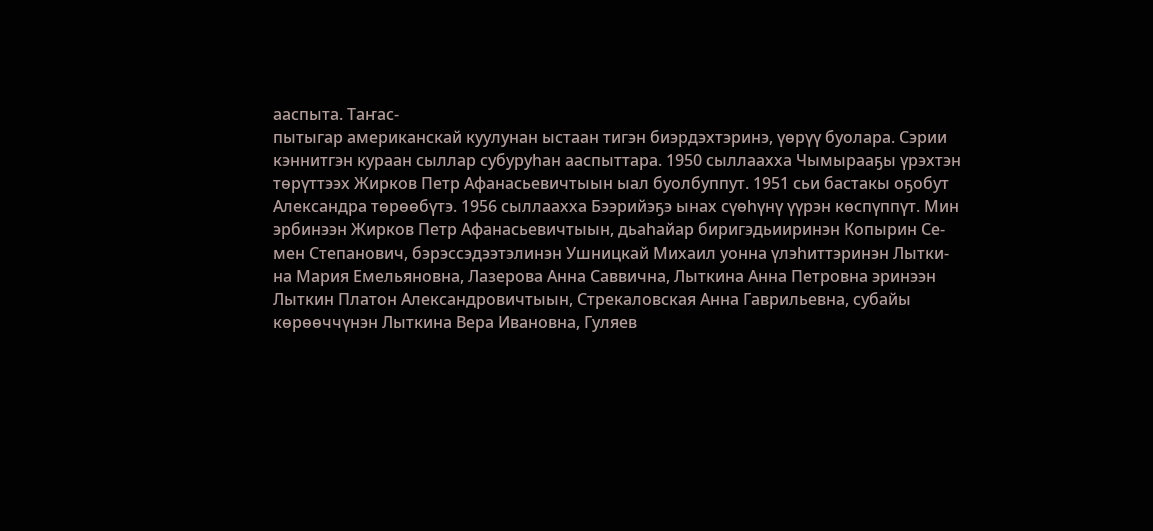ааспыта. Таҥас-
пытыгар американскай куулунан ыстаан тигэн биэрдэхтэринэ, үөрүү буолара. Сэрии
кэннитгэн кураан сыллар субуруһан ааспыттара. 1950 сыллаахха Чымырааҕы үрэхтэн
төрүттээх Жирков Петр Афанасьевичтыын ыал буолбуппут. 1951 сьи бастакы оҕобут
Александра төрөөбүтэ. 1956 сыллаахха Бээрийэҕэ ынах сүөһүнү үүрэн көспүппүт. Мин
эрбинээн Жирков Петр Афанасьевичтыын, дьаһайар биригэдьииринэн Копырин Се-
мен Степанович, бэрэссэдээтэлинэн Ушницкай Михаил уонна үлэһиттэринэн Лытки-
на Мария Емельяновна, Лазерова Анна Саввична, Лыткина Анна Петровна эринээн
Лыткин Платон Александровичтыын, Стрекаловская Анна Гаврильевна, субайы
көрөөччүнэн Лыткина Вера Ивановна, Гуляев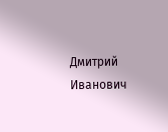Дмитрий Иванович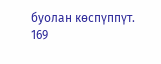буолан көспүппүт.
169